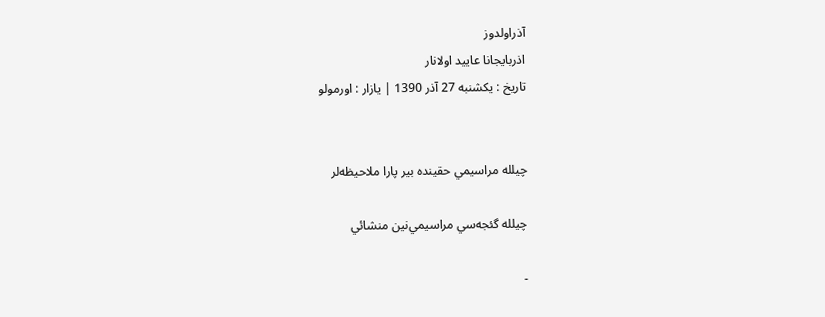آذراولدوز
اذربايجانا عاييد اولانار
تاريخ : یکشنبه 27 آذر 1390 | یازار : اورمولو


چيلله مراسيمي حقينده بير پارا ملاحيظه‌لر

چيلله گئجه‌سي مراسيمي‌نين منشائي

-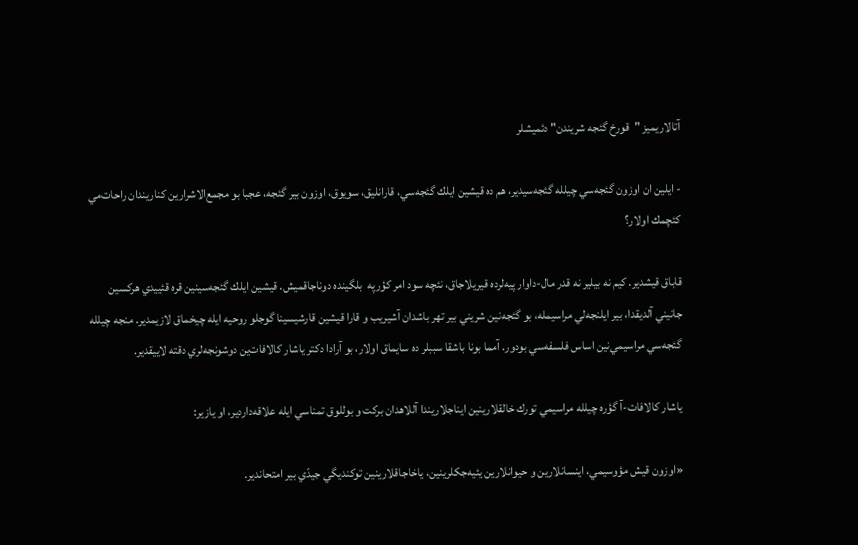آتالاريميز "قورخ گئجه شريندن" دئميشلر

- ايلين ان اوزون گئجه‌سي چيلله گئجه‌سيدير، هم ده قيشين ايلك گئجه‌سي، قارانليق، سويوق، اوزون بير گئجه، عجبا بو مجمع‌الاشرارين كناريندان راحات‌مي كئچمك اولار؟

قاباق قيشدير. كيم نه بيلير نه قدر مال-داوار پيه‌‌لرده قيريلاجاق، نئچه سود امر كؤرپه ‌ بلگينده دوناجاقميش. قيشين ايلك گئجه‌سينين قره ‌قئييدي هركسين جانيني آلديقدا، بير ايلنجه‌لي مراسيمله، بو گئجه‌نين شريني بير تهر باشدان آشيريب و قارا قيشين قارشيسينا گوجلو روحيه ‌ايله چيخماق لازيمدير. منجه چيلله گئجه‌‌سي مراسيمي‌نين اساس فلسفه‌سي‌ بودور. آمما بونا باشقا سببلر ده سايماق اولار، بو آرادا دكتر ياشار كالافات‌ين دوشونجه‌لري دقته لاييقدير.

ياشار كالافات-آ گؤره چيلله مراسيمي تورك خالقلارينين ايناجلاريندا آللاهدان بركت و بوللوق تمناسي ايله علاقه‌داردير، او يازير:

«اوزون قيش مؤوسيمي، اينسانلارين و حيوانلارين يئيه‌جكلرينين، ياخاجاقلارينين توكنديگي جيدّي بير امتحاندير.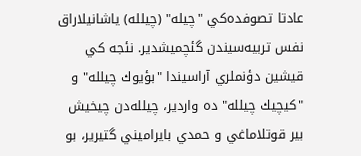عادتا تصوفده‌كي "چيله" (چيلله) ياشانيلاراق نفس تربيه‌سيندن گئچميشدير. نئجه كي قيشين دؤنملري آراسيندا "بؤيوك چيلله" و "كيچيك چيلله" ده واردير، چيلله‌دن چيخيش بير قوتلاماغي و حمدي بايراميني گتيرير، بو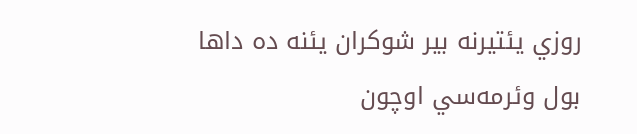روزي يئتيرنه بير شوكران يئنه ده داها بول وئرمه‌سي اوچون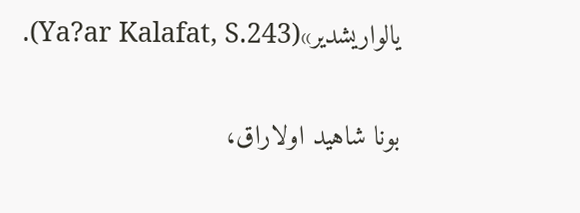يالواريشدير»(Ya?ar Kalafat, S.243).

بونا شاهيد اولاراق،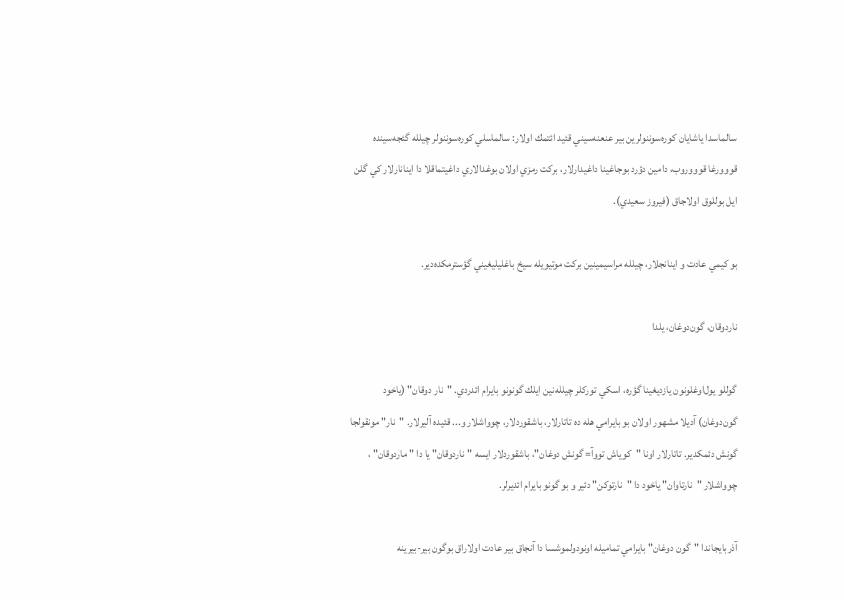سالماسدا ياشايان كوره‌سوننولرين بير عنعنه‌سيني قئيد ائتمك اولار: سالماسلي كوره‌سوننولر چيلله گئجه‌سينده قووورغا قوووروب، دامين دؤرد بوجاغينا داغيدارلار، بركت رمزي اولان بوغدالاري داغيتماقلا دا اينانارلار كي گلن ايل بوللوق اولاجاق (فيروز سعيدي).

بو كيمي عادت و اينانجلار، چيلله مراسيمينين بركت موتيويله سيخ باغليليغيني گؤسترمكده‌دير.

ناردوقان، گون‌دوغان، يلدا

گوللو يول‌اوغلونون يازديغينا گؤره، اسكي توركلر چيلله‌نين ايلك گونونو بايرام ائدردي. "نار دوقان" (ياخود گون‌دوغان) آديلا مشهور اولان بو بايرامي هله ده تاتارلار، باشقوردلار، چوواشلار و... قئيده آليرلار. "نار" مونقولجا گونش دئمكدير. تاتارلار اونا "كوياش تووآ= گونش دوغان"، باشقوردلار ايسه "ناردوقان" يا دا " ماردوقان" ، چوواشلار "نارتاوان" ياخود دا "نارتوكن" دئير و بو گونو بايرام ائديرلر.

آذربايجاندا "گون دوغان" بايرامي تماميله اونودولموشسا دا آنجاق بير عادت اولاراق بوگون بير-بيرينه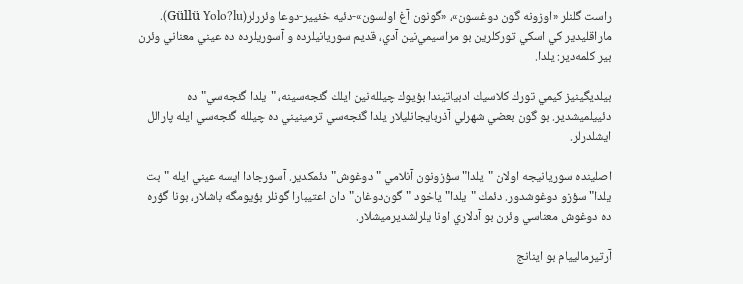راست گلنلر «اوزونه گون دوغسون»، «گونون آغ اولسون»-دئيه خئيير-دوعا وئررلر(Güllü Yolo?lu). ماراقليدير كي اسكي توركلرين بو مراسيمي‌نين آدي، قديم سوريانيلرده و آسوريلرده ده عيني معناني وئرن بير كلمه‌دير: يلدا.

بيلديگينيز كيمي تورك كلاسيك ادبياتيندا بؤيوك چيلله‌نين ايلك گئجه‌سينه، "يلدا گئجه‌سي" ده دئييلميشدير. بو گون بعضي شهرلي آذربايجانليلار يلدا گئجه‌سي ترمينيني ده چيلله گئجه‌سي ايله پارالل ايشلدرلر.

اصلينده سوريانيجه اولان "يلدا" سؤزونون آنلامي "دوغوش" دئمكدير. آسورجادا ايسه عيني ايله "بت يلدا" سؤزو دوغوشدور. دئمك "يلدا" ياخود "گون‌دوغان"دان اعتيبارا گونلر بؤيومگه باشلار، بونا گؤره ده دوغوش معناسي وئرن بو آدلاري اونا يلرلشديرميشلار.

آرتيرمالييام بو اينانج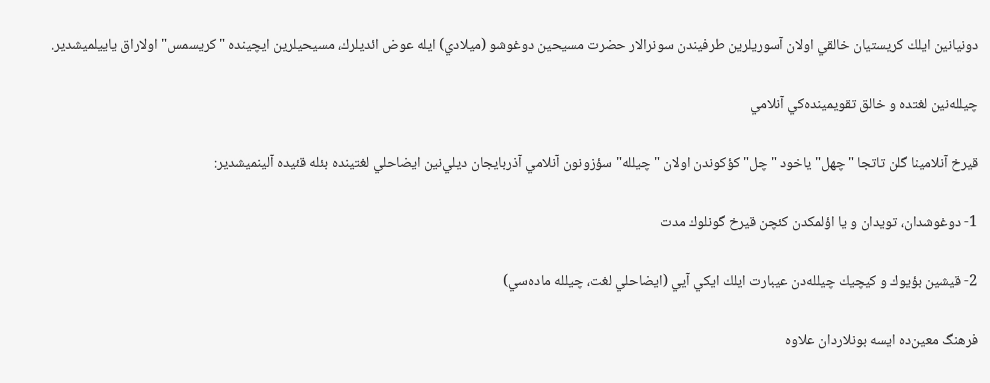دونيانين ايلك كريستيان خالقي اولان آسوريلرين طرفيندن سونرالار حضرت مسيحين دوغوشو (ميلادي) ايله عوض ائديلرك، مسيحيلرين ايچينده "كريسمس" اولاراق ياييلميشدير.

چيلله‌نين لغتده و خالق تقويمينده‌كي آنلامي

قيرخ آنلامينا گلن تاتجا "چهل" ياخود "چل" كؤكوندن اولان "چيلله" سؤزونون آنلامي آذربايجان ديلي‌نين ايضاحلي لغتينده بئله قئيده آلينميشدير:

1- دوغوشدان، تويدان و يا اؤلمكدن كئچن قيرخ گونلوك مدت

2- قيشين بؤيوك و كيچيك چيلله‌دن عيبارت ايلك ايكي آيي (ايضاحلي لغت، چيلله ماده‌سي)

فرهنگ معين‌ده ايسه بونلاردان علاوه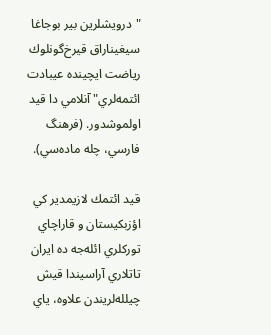"درويشلرين بير بوجاغا سيغيناراق قيرخ‌گونلوك رياضت ايچينده عيبادت ائتمه‌لري" آنلامي دا قيد اولموشدور. (فرهنگ فارسي، چله ماده‌سي).

قيد ائتمك لازيمدير كي اؤزبكيستان و قاراچاي توركلري ائله‌جه ده ايران تاتلاري آراسيندا قيش چيلله‌لريندن علاوه، ياي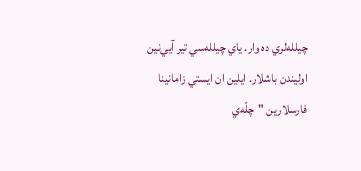چيلله‌لري ده وار. ياي چيلله‌سي تير آيي‌نين اوليندن باشلار. ايلين ان ايستي زامانينا فارسلارين "چلّه‌ي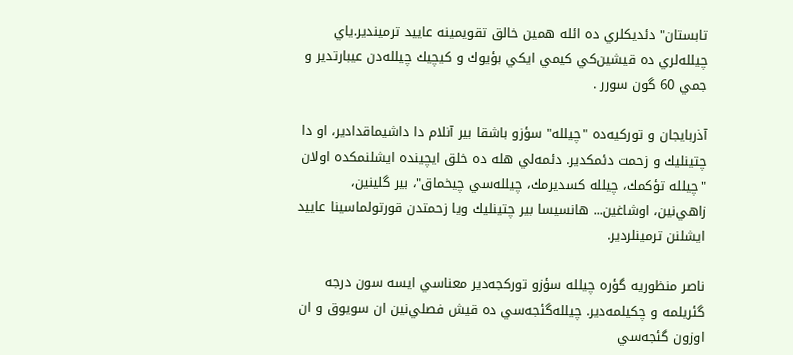تابستان" دئديكلري ده ائله همين خالق تقويمينه عاييد ترميندير.ياي چيلله‌لري ده قيشين‌كي كيمي ايكي بؤيوك و كيچيك چيلله‌دن عيبارتدير و جمي 60 گون سورر .

آذربايجان و توركيه‌ده "چيلله" سؤزو باشقا بير آنلام دا داشيماقدادير، او دا چتينليك و زحمت دئمكدير. دئمه‌لي هله ده خلق ايچينده ايشلنمكده‌ اولان "چيلله تؤكمك، چيلله كسديرمك، چيلله‌سي چيخماق"، بير گلينين، زاهي‌نين، اوشاغين... هانسيسا بير چتينليك ويا زحمتدن قورتولماسينا عاييد ايشلنن ترمينلردير.

ناصر منظوريه گؤره چيلله سؤزو توركجه‌دير معناسي ايسه سون درجه گئريلمه و چكيلمه‌دير. چيلله‌گئجه‌سي ده قيش فصلي‌نين ان سويوق و ان اوزون گئجه‌سي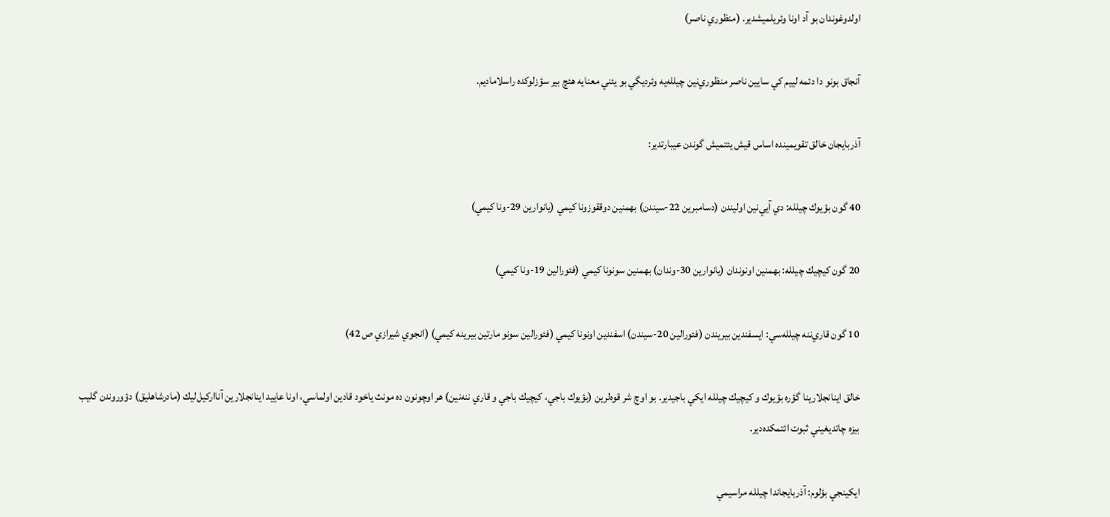اولدوغوندان بو آد اونا وئريلميشدير. (منظوري ناصر)

آنجاق بونو دا دئمه لييم كي سايين ناصر منظوري‌نين چيلله‌يه وئرديگي بو يئني معنايه هئچ بير سؤزلوكده راسلاماديم.

آذربايجان خالق تقويمينده اساس قيش يئتميش گوندن عيبارتدير:

40 گون بؤيوك چيلله: دي ‌آيي‌نين اوليندن (دسامبرين 22-سيندن) بهمنين دوققوزونا كيمي (يانوارين 29-ونا كيمي)

20 گون كيچيك چيلله: بهمنين اونوندان (يانوارين 30-وندان) بهمنين سونونا كيمي (فئورالين 19-ونا كيمي)

10 گون قاري‌ننه چيلله‌سي: ايسفندين بيريندن (فئورالين 20-سيندن) اسفندين اونونا كيمي (فئورالين سونو مارتين بيرينه كيمي) (انجوي شيرازي ص 42)

خالق اينانجلارينا گؤره بؤيوك و كيچيك چيلله ايكي باجيدير. بو اوچ شر قوه‌لرين (بؤيوك باجي، كيچيك باجي و قاري ننه‌نين) هر اوچونون ده مونث ياخود قادين اولماسي، اونا عاييد اينانجلارين آنااركيل‌ليك (مادرشاهليق) دؤوروندن گليب بيزه چاتديغيني ثبوت ائتمكده‌دير.

ايكينجي بؤلوم: آذربايجاندا چيلله مراسيمي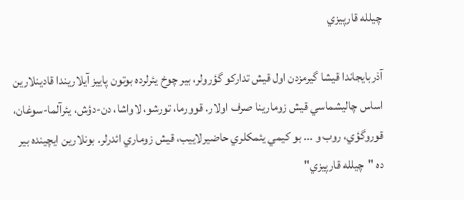چيلله قارپيزي

آذربايجاندا قيشا گيرمزدن اول قيش تداركو گؤرولر، بير چوخ يئرلرده بوتون پاييز آيلاريندا‌ قادينلارين اساس چاليشماسي قيش زومارينا صرف اولار. قوورما، تورشو، لاواشا، دن-دؤش، يئرآلما-سوغان، قوروگؤي، روب و ... بو كيمي يئمكلري حاضيرلاييب، قيش زوماري ائدرلر. بونلارين ايچينده بير ده "چيلله قارپيزي"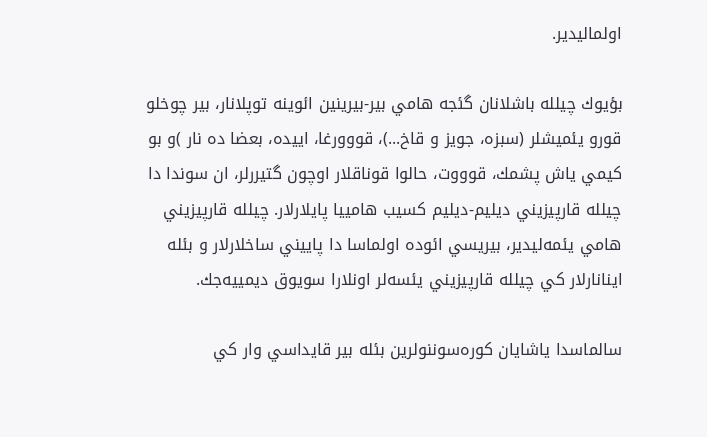اولماليدير.

بؤيوك چيلله باشلانان گئجه هامي بير-بيرينين ائوينه توپلانار، بير چوخلو قورو يئميشلر (سبزه، جويز و قاخ...)، قووورغا، اييده، بعضا ده نار )و بو كيمي ياش پشمك، قوووت، حالوا قوناقلار اوچون گتيررلر، ان سوندا دا چيلله‌ قارپيزيني ديليم-ديليم كسيب هامييا پايلارلار. چيلله قارپيزيني هامي يئمه‌ليدير، بيريسي ائوده اولماسا دا پاييني ساخلارلار و بئله اينانارلار كي چيلله قارپيزيني يئسه‌لر اونلارا سويوق ديمييه‌جك.

سالماسدا ياشايان كوره‌سوننولرين بئله بير قايداسي وار كي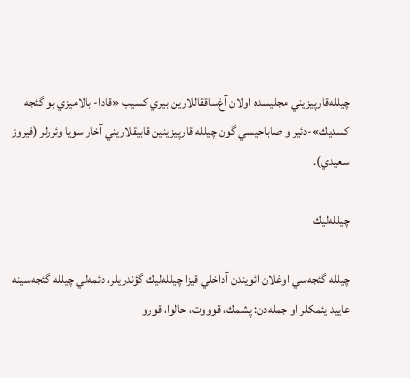چيلله‌قارپيزيني مجليسده اولان آغ‌ساققاللارين بيري كسيب «قادا- بالاميزي بو گئجه كسديك»-دئير و صاباحيسي گون چيلله قارپيزينين قابيقلاريني آخار سويا وئررلر (فيروز سعيدي).

چيلله‌ليك

چيلله گئجه‌سي اوغلان ائويندن آداخلي قيزا چيلله‌ليك گؤندريلر، دئمه‌لي چيلله گئجه‌سينه عاييد يئمكلر او جمله‌دن: پشمك، قوووت، حالوا، قورو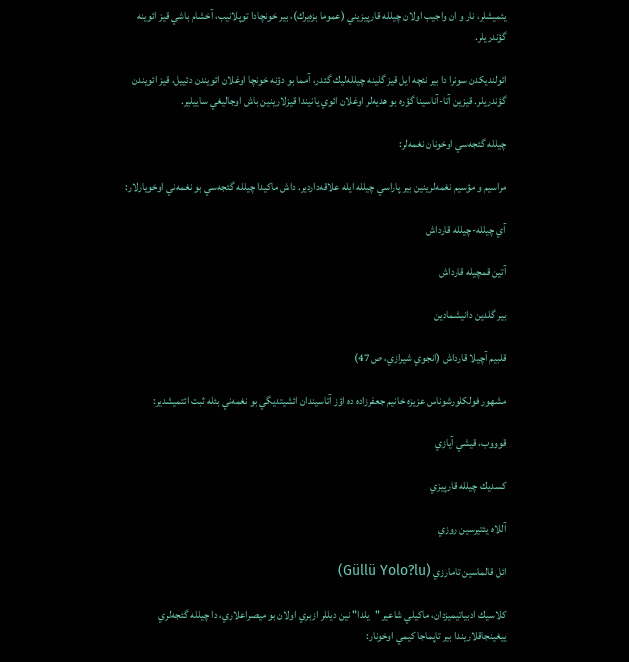يئميشلر، نار و ان واجيب اولان چيلله قارپيزيني (عموما بزه‌يرك)، بير خونچادا توپلانيب، آخشام باشي قيز ائوينه گؤندريلر.

ائولنديكدن سونرا دا بير نئچه ايل قيز گلينه چيلله‌ليك گئدر، آمما بو دؤنه خونچا اوغلان ائويندن دئييل، قيز ائويندن گؤندريلر. قيزين آتا-آناسينا گؤره بو هديه‌لر اوغلان ائوي يانيندا قيزلارينين باش اوجاليغي ساييلير.

چيلله گئجه‌سي اوخونان نغمه‌لر:

مراسيم و مؤسيم نغمه‌لرينين بير پاراسي چيلله ايله علاقه‌داردير. داش ماكيدا چيلله گئجه‌سي بو نغمه‌ني اوخويارلار:

آي چيلله-چيلله قارداش

آتين قمچيله قارداش

بير گلدين دانيشمادين

قلبيم آچيلا قارداش (انجوي شيرازي، ص 47)

مشهور فولكلورشوناس عزيزه خانيم جعفرزاده ده اؤز آتاسيندان ائشيتديگي بو نغمه‌ني بئله ثبت ائتميشدير:

قوووب، قيشي آيازي

كسديك چيلله قارپيزي

آللاه يئتيرسين روزي

ائل قالماسين تامارزي (Güllü Yolo?lu)

كلاسيك ادبياتيميزدان، ماكيلي شاعير "يلدا" نين ديللر ازبري اولان بو ميصراعلاري، دا چيلله گئجه‌لري ييغينجاقلاريندا بير تاپماجا كيمي اوخونار: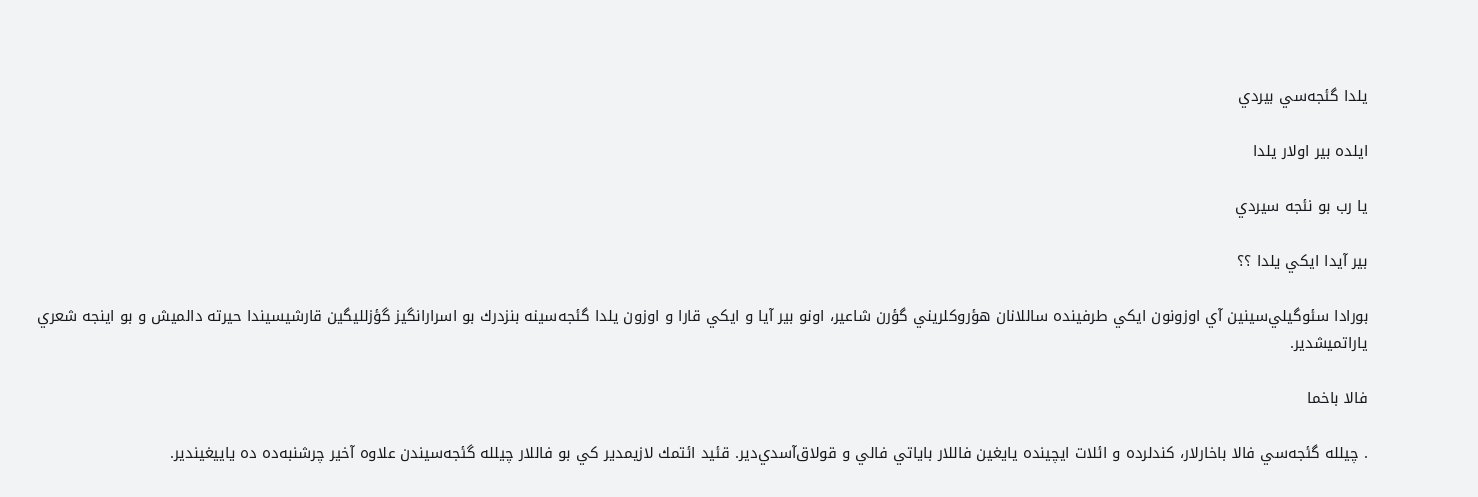يلدا گئجه‌سي بيردي

ايلده بير اولار يلدا

يا رب بو نئجه سيردي

بير آيدا ايكي يلدا ؟؟

بورادا سئوگيلي‌سينين آي اوزونون ايكي طرفينده ساللانان هؤروكلريني گؤرن شاعير، اونو بير آيا و ايكي قارا و اوزون يلدا گئجه‌سينه بنزدرك بو اسرارانگيز گؤزلليگين قارشيسيندا حيرته دالميش و بو اينجه شعري ياراتميشدير.

فالا باخما

. چيلله گئجه‌سي فالا باخارلار، كندلرده و ائلات ايچينده يايغين فاللار باياتي فالي و قولاق‌آسدي‌دير. قئيد ائتمك لازيمدير كي بو فاللار چيلله گئجه‌سيندن علاوه آخير چرشنبه‌ده ده ياييغيندير.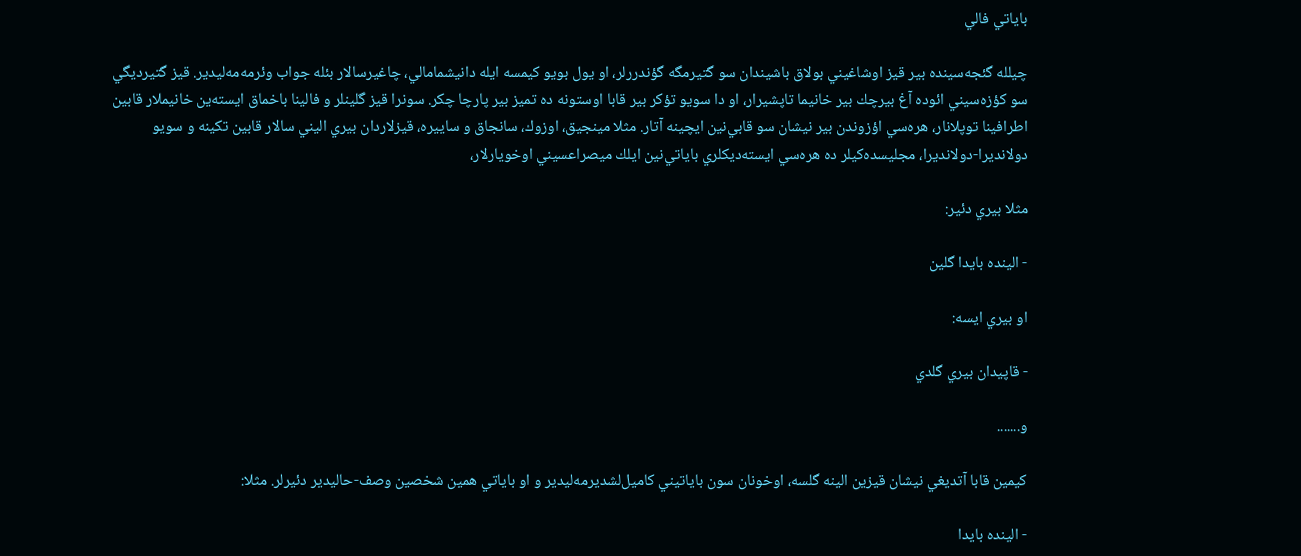باياتي فالي

چيلله گئجه‌سينده بير قيز اوشاغيني بولاق باشيندان سو گتيرمگه گؤندررلر، او يول بويو كيمسه ايله دانيشمامالي، چاغيرسالار بئله جواب وئرمه‌مه‌ليدير. قيز گتيرديگي سو كؤزه‌سيني ائوده آغ‌ بيرچك بير خانيما تاپشيرار، او دا سويو تؤكر بير قابا اوستونه ده تميز بير پارچا چكر. سونرا قيز گلينلر و فالينا باخماق ايسته‌ين خانيملار قابين اطرافينا توپلانار، هره‌سي اؤزوندن بير نيشان سو قابي‌نين ايچينه آتار. مثلا مينجيق، اوزوك، سانجاق و ساييره، قيزلاردان بيري اليني سالار قابين تكينه و سويو دولانديرا-دولانديرا، مجليسده‌كيلر ده هره‌سي ايسته‌ديكلري باياتي‌نين ايلك ميصراعسيني اوخويارلار،

مثلا بيري دئير:

- الينده بايدا گلين

او بيري ايسه:

- قاپيدان بيري گلدي

و.......

كيمين قابا آتديغي نيشان قيزين الينه گلسه، اوخونان سون باياتيني كاميل‌لشديرمه‌ليدير و او باياتي همين شخصين وصف-حاليدير دئيرلر. مثلا:

- الينده بايدا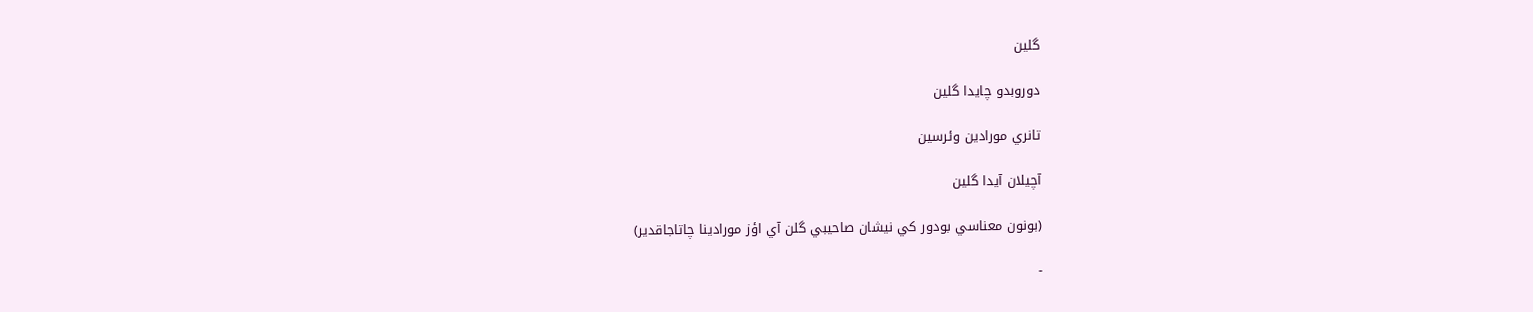گلين

دوروبدو چايدا گلين

تانري مورادين وئرسين

آچيلان آيدا گلين

(بونون معناسي بودور كي نيشان صاحيبي گلن آي اؤز مورادينا چاتاجاقدير)

-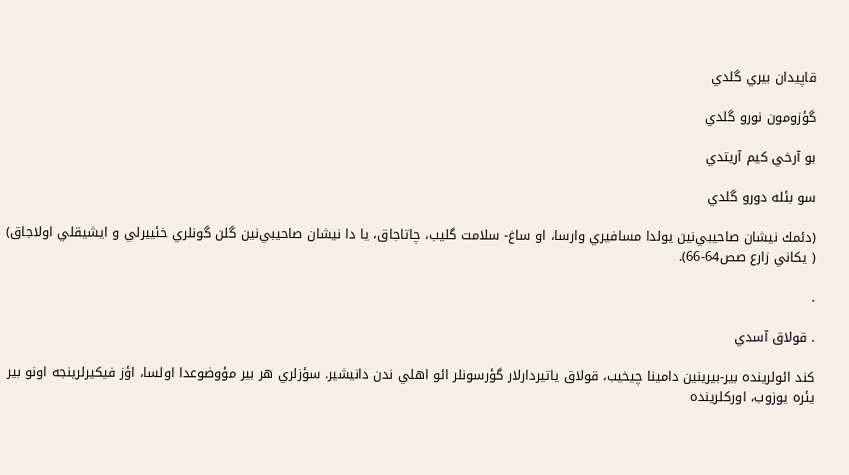قاپيدان بيري گلدي

گؤزومون نورو گلدي

بو آرخي كيم آريتدي

سو بئله دورو گلدي

(دئمك نيشان صاحيبي‌نين يولدا مسافيري وارسا، او ساغ- سلامت گليب، چاتاجاق، يا دا نيشان صاحيبي‌نين گلن گونلري خئييرلي و ايشيقلي اولاجاق) ( يكاني زارع صص64-66).

.

. قولاق آسدي

كند ائولرينده بير-بيرينين دامينا چيخيب، قولاق ياتيردارلار گؤرسونلر ائو اهلي ندن دانيشير. سؤزلري هر بير مؤوضوعدا اولسا، اؤز فيكيرلرينجه اونو بير يئره يوزوب، اوركلرينده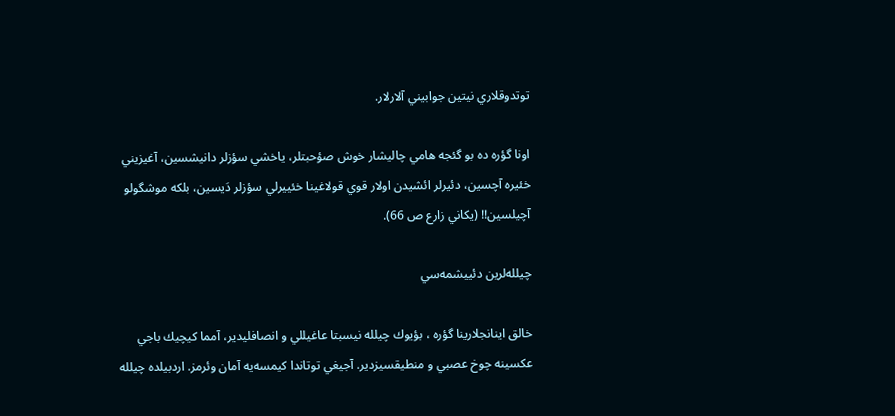توتدوقلاري نيتين جوابيني آلارلار.

اونا گؤره ده بو گئجه هامي چاليشار خوش صؤحبتلر، ياخشي سؤزلر دانيشسين، آغيزيني خئيره آچسين، دئيرلر ائشيدن اولار قوي قولاغينا خئييرلي سؤزلر دَيسين، بلكه موشگولو آچيلسين!! (يكاني زارع ص 66).

چيلله‌لرين دئييشمه‌سي

خالق اينانجلارينا گؤره ، بؤيوك چيلله نيسبتا عاغيللي و انصافليدير، آمما كيچيك باجي عكسينه چوخ عصبي و منطيقسيزدير. آجيغي توتاندا كيمسه‌يه آمان وئرمز. اردبيلده چيلله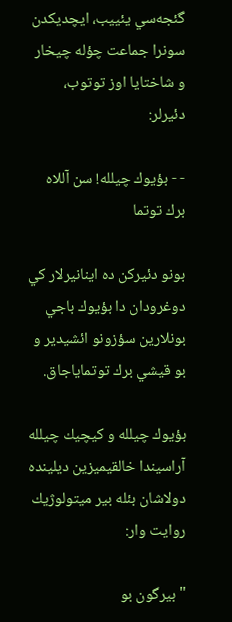گئجه‌‌سي يئييب، ايچديكدن سونرا جماعت چؤله چيخار و شاختايا اوز توتوب، دئيرلر:

- - بؤيوك چيلله! سن آللاه برك توتما

بونو دئيركن ده اينانيرلار كي دوغرودان دا بؤيوك باجي بونلارين سؤزونو ائشيدير و بو قيشي برك توتماياجاق.

بؤيوك چيلله و كيچيك چيلله آراسيندا خالقيميزين ديلينده دولاشان بئله بير ميتولوژيك روايت وار:

"بيرگون بو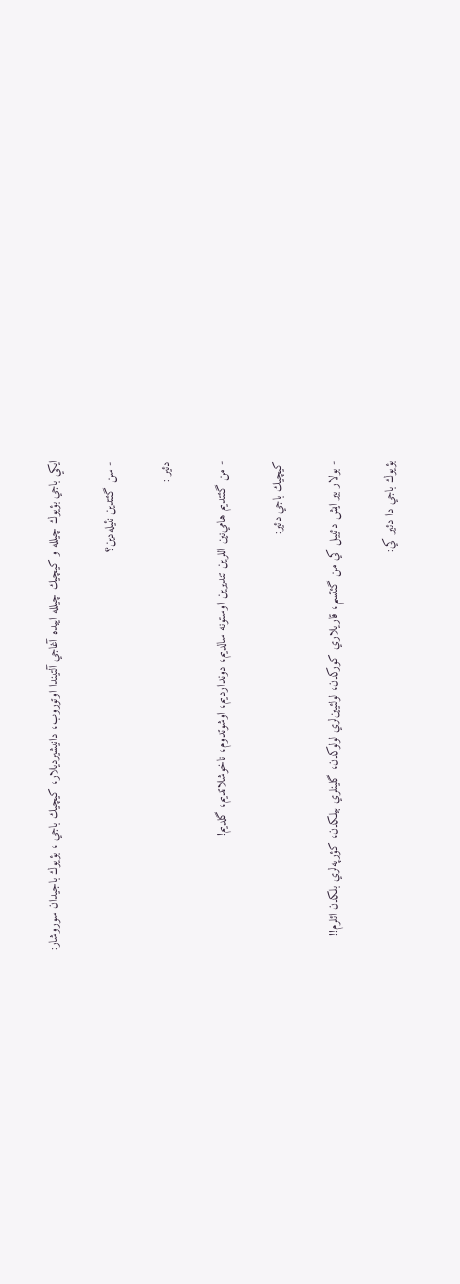ايكي باجي بؤيوك چيلله و كيچيك چيلله اييده آغاجي آلتيندا اوتوروب، دانيشيرديلار، كيچيك باجي ، بؤيوك باجيدان سوروشار:

- سن گئتدين نئيله‌دين؟

دئير :

- من گئتديم هامي‌نين اللرين تنديرين اوستونه سالديم، دوندارديم، اوشوتدوم، ناخوشلاتديم، گلديم!

كيچيك باجي دئير:

- بولار بير ايش دئييل كي من گئتسم، قاريلاري كوركدن، لولئيين‌لري لولوكدن، گلينلري بيلكدن، كؤرپه‌لري بلكدن ائلرم!!

بؤيوك باجي دا دئير كي: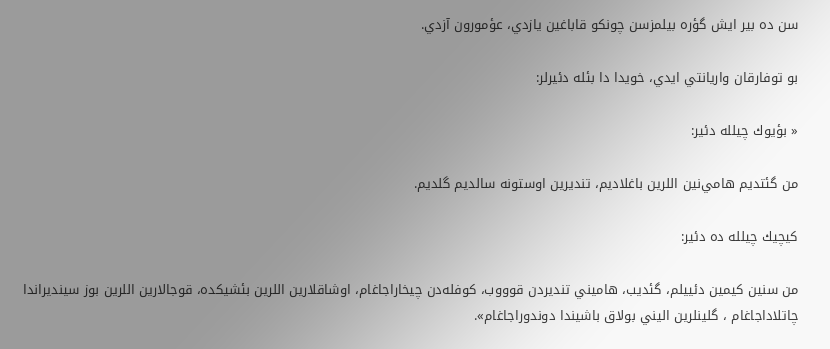سن ده بير ايش گؤره بيلمزسن چونكو قاباغين يازدي، عؤمورون آزدي.

بو توفارقان واريانتي ايدي، خويدا دا بئله دئيرلر:

« بؤيوك چيلله دئير:

من گئتديم هامي‌نين اللرين باغلاديم، تنديرين اوستونه سالديم گلديم.

كيچيك چيلله ده دئير:

من سنين كيمين دئييلم، گئديب، هاميني تنديردن قوووب، كوفله‌دن چيخاراجاغام، اوشاقلارين اللرين بئشيكده، قوجالارين اللرين بوز سينديراندا چاتلاداجاغام ، گلينلرين اليني بولاق باشيندا دوندوراجاغام».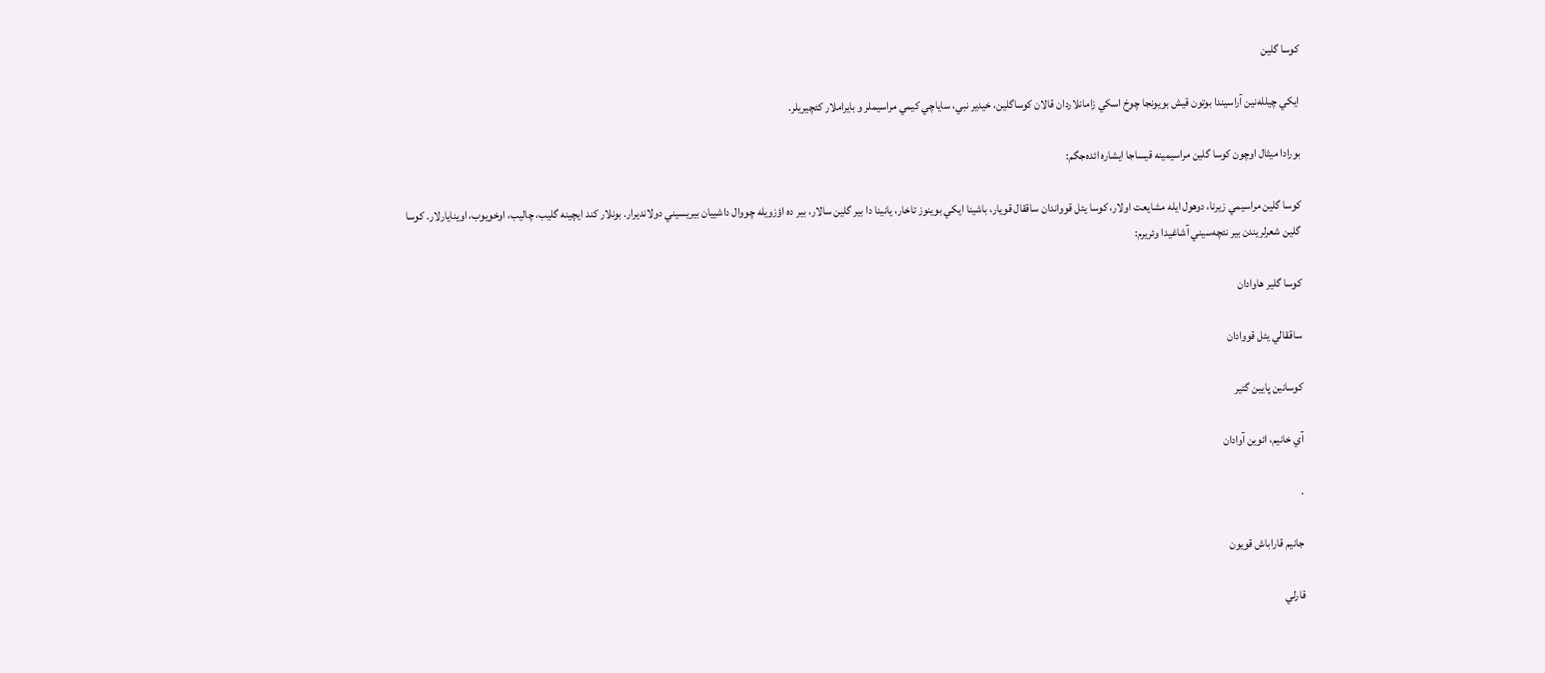كوسا گلين

ايكي چيلله‌نين آراسيندا بوتون قيش بويونجا چوخ اسكي زامانلاردان قالان كوساگلين، خيدير نبي، ساياچي كيمي مراسيملر و بايراملار كئچيريلر.

بورادا ميثال اوچون كوسا گلين مراسيمينه قيساجا ايشاره ائده‌جگم:

كوسا گلين مراسيمي زيرنا، دوهول ايله مشايعت اولار، كوسا يئل قوواندان ساققال قويار، باشينا ايكي بوينوز تاخار، يانينا دا بير گلين سالار، بير ده اؤزويله چووال داشييان بيريسيني دولانديرار. بونلار كند ايچينه گليب، چاليب، اوخويوب، اوينايارلار. كوسا گلين شعرلريندن بير نئچه‌سيني آشاغيدا وئريرم:

كوسا گلير هاوادان

ساققالي يئل قووادان

كوسانين پايين گتير

آي خانيم، ائوين آوادان

.

جانيم قاراباش قويون

قارلي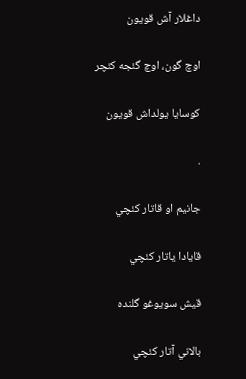داغلار آش قويون

اوچ گون، اوچ گئجه كئچر

كوسايا يولداش قويون

.

جانيم او قاتار كئچي

قايادا ياتار كئچي

قيش سويوغو گلنده

بالاني آتار كئچي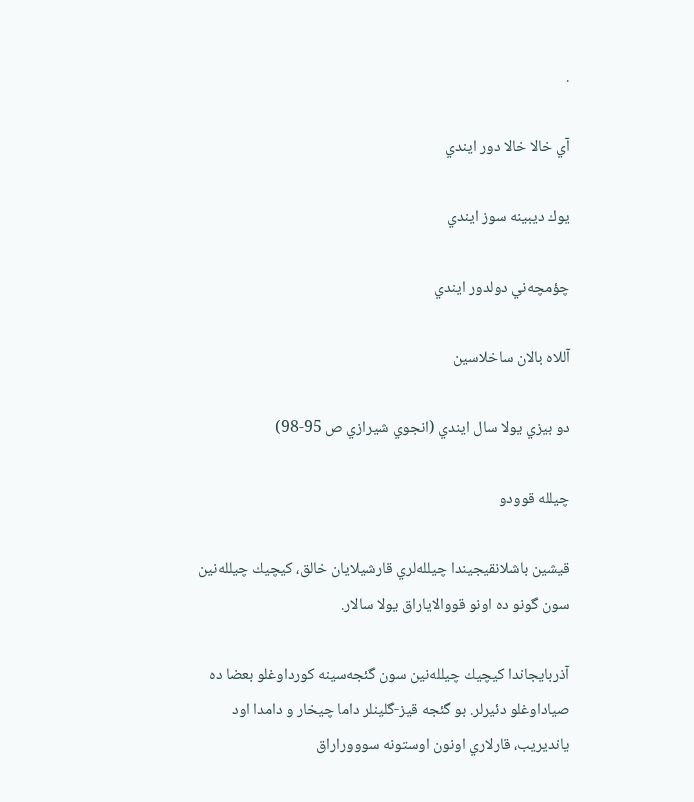.

آي خالا خالا دور ايندي

يوك ديبينه سوز ايندي

چؤمچه‌ني دولدور ايندي

آللاه بالان ساخلاسين

دو بيزي يولا سال ايندي (انجوي شيرازي ص 95-98)

چيلله قوودو

قيشين باشلانقيجيندا چيلله‌لري قارشيلايان خالق، كيچيك چيلله‌نين سون گونو ده اونو قووالاياراق يولا سالار.

آذربايجاندا كيچيك چيلله‌‌نين سون گئجه‌سينه كورداوغلو بعضا ده صياداوغلو دئيرلر. بو گئجه قيز-گلينلر داما چيخار و دامدا اود يانديريب، قارلاري اونون اوستونه سوووراراق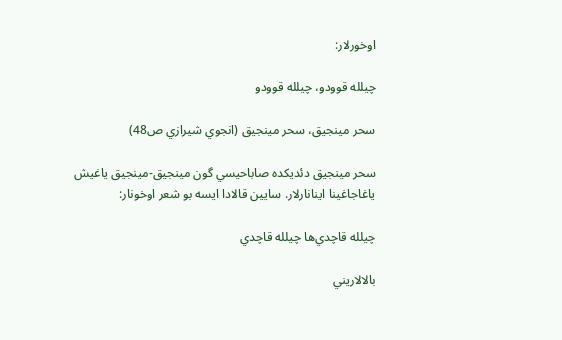اوخورلار:

چيلله قوودو، چيلله قوودو

سحر مينجيق، سحر مينجيق (انجوي شيرازي ص48)

سحر مينجيق دئديكده صاباحيسي گون مينجيق-مينجيق ياغيش ياغاجاغينا اينانارلار. سايين قالادا ايسه بو شعر اوخونار:

چيلله قاچدي‌ها چيلله قاچدي

بالالاريني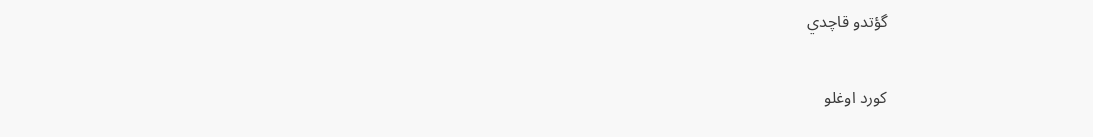گؤتدو قاچدي

كورد اوغلو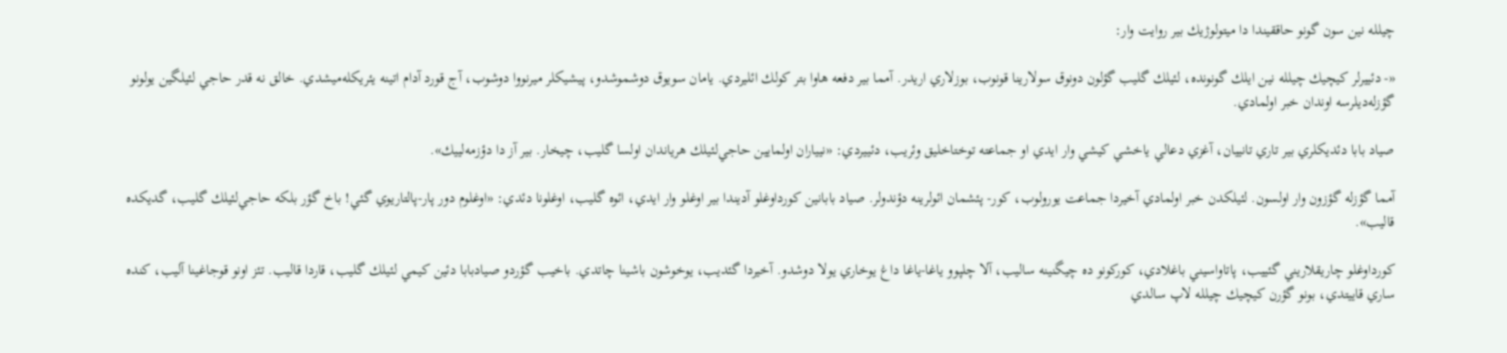چيلله‌ نين سون گونو حاققيندا دا ميتولوژيك بير روايت وار:

«- دئييرلر كيچيك چيلله نين ايلك گونونده، لئيلك گليب گؤلون دونوق سولارينا قونوب، بوزلاري اريدر. آمما بير دفعه هاوا بتر كولك ائليردي. يامان سويوق دوشموشدو، پيشيكلر ميرنووا دوشوب، آج قورد آدام اتينه يئريكله‌ميشدي. خالق نه قدر حاجي لئيلگين يولونو گؤزله‌ديلرسه اوندان خبر اولمادي.

صياد بابا دئديكلري بير تاري تانييان، آغزي دعالي ياخشي كيشي وار ايدي او جماعته توختاخليق وئريب، دئييردي: «نيياران اولمايين حاجي‌لئيلك هرياندان اولسا گليب، چيخار. بير آز دا دؤزمه‌لييك».

آمما گؤزله گؤزون وار اولسون. لئيلكدن خبر اولمادي آخيردا جماعت يورولوب، كور- پئشمان ائولرينه دؤندولر. صياد بابانين كورداوغلو آديندا بير اوغلو وار ايدي، ائوه گليب، اوغلونا دئدي: «اوغلوم دور پار-پالتاريوي گئي! باخ گؤر بلكه حاجي‌لئيلك گليب، گديكده قاليب».

كورداوغلو چاريقلاريني گئييب، پاتاواسيني باغلادي، كوركونو ده چيگنينه ساليب، آلا چلپوو ياغا-ياغا داغ يوخاري يولا دوشدو. آخيردا گئديب، يوخوشون باشينا چاتدي. باخيب گؤردو صيادبابا دئين كيمي لئيلك گليب، قاردا قاليب. تئز اونو قوجاغينا آليب، كنده ساري قاييتدي، بونو گؤرن كيچيك چيلله لاپ سالدي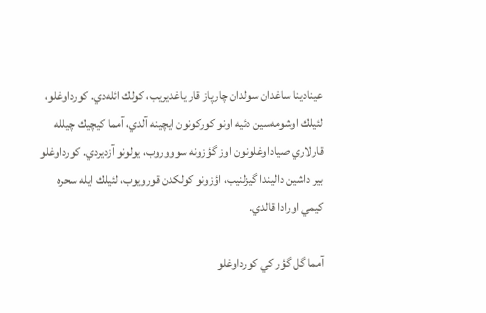عينادينا ساغدان سولدان چارپاز قار ياغديريب، كولك ائله‌دي. كورداوغلو، لئيلك اوشومه‌سين دئيه اونو كوركونون ايچينه آلدي، آمما كيچيك چيلله قارلاري صياداوغلونون اوز گؤزونه سوووروب، يولونو آزديردي. كورداوغلو بير داشين داليندا گيزلنيب، اؤزونو كولكدن قورويوب، لئيلك ايله سحره كيمي اورادا قالدي.

آمما گل گؤر كي كورداوغلو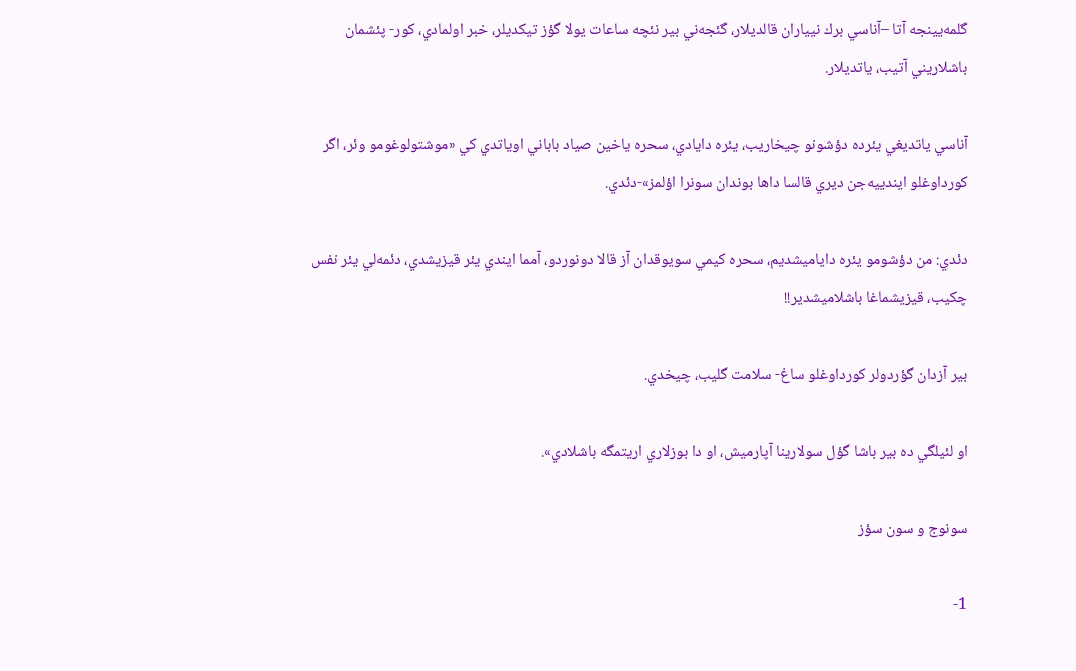گلمه‌يينجه آتا –آناسي برك نيياران قالديلار، گئجه‌ني بير نئچه ساعات يولا گؤز تيكديلر، خبر اولمادي، كور- پئشمان باشلاريني آتيب، ياتديلار.

آناسي ياتديغي يئرده دؤشونو چيخاريب، يئره دايادي، سحره ياخين صياد باباني اوياتدي كي «موشتولوغومو وئر، اگر كورداوغلو ايندييه‌جن ديري قالسا داها بوندان سونرا اؤلمز»-دئدي.

دئدي: من دؤشومو يئره داياميشديم، سحره كيمي سويوقدان آز قالا دونوردو، آمما ايندي يئر قيزيشدي، دئمه‌لي يئر نفس چكيب، قيزيشماغا باشلاميشدير!!

بير آزدان گؤردولر كورداوغلو ساغ- سلامت گليب، چيخدي.

او ‌لئيلگي ده بير باشا گؤل سولارينا آپارميش، او دا بوزلاري اريتمگه باشلادي».

سونوج و سون سؤز

1-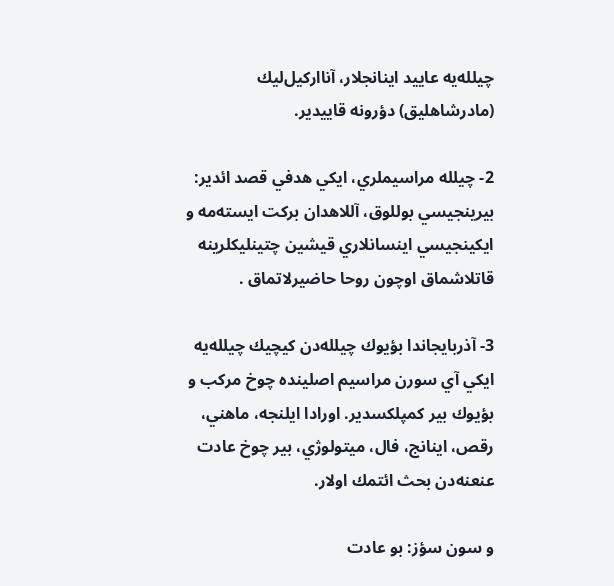چيلله‌يه عاييد اينانجلار، آنااركيل‌ليك (مادرشاهليق) دؤرونه قاييدير.

2- چيلله مراسيملري، ايكي هدفي قصد ائدير: بيرينجيسي بوللوق، آللاهدان بركت ايسته‌مه و ايكينجيسي اينسانلاري قيشين چتينليكلرينه قاتلاشماق اوچون روحا حاضيرلاتماق .

3- آذربايجاندا بؤيوك چيلله‌دن كيچيك چيلله‌يه ايكي آي سورن مراسيم اصلينده چوخ مركب و بؤيوك بير كمپلكسدير. اورادا ايلنجه، ماهني، رقص، اينانج، فال، ميتولوژي، بير چوخ عادت عنعنه‌دن بحث ائتمك اولار.

و سون سؤز: بو عادت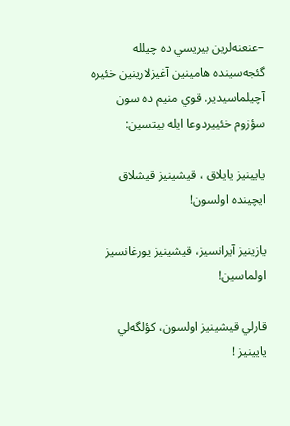–عنعنه‌لرين بيريسي ده چيلله گئجه‌سينده هامينين آغيزلارينين خئيره آچيلماسيدير. قوي منيم ده سون سؤزوم خئييردوعا ايله بيتسين:

يايينيز يايلاق ، قيشينيز قيشلاق ايچينده اولسون!

يازينيز آيرانسيز، قيشينيز يورغانسيز اولماسين!

قارلي قيشينيز اولسون، كؤلگه‌لي يايينيز !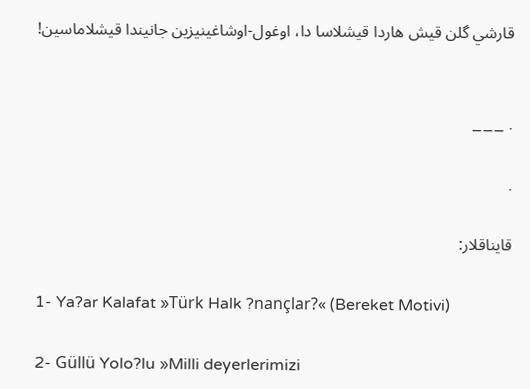قارشي گلن قيش هاردا قيشلاسا دا، اوغول-اوشاغينيزين جانيندا قيشلاماسين!


. ___

.

قايناقلار:

1- Ya?ar Kalafat »Türk Halk ?nançlar?« (Bereket Motivi)

2- Güllü Yolo?lu »Milli deyerlerimizi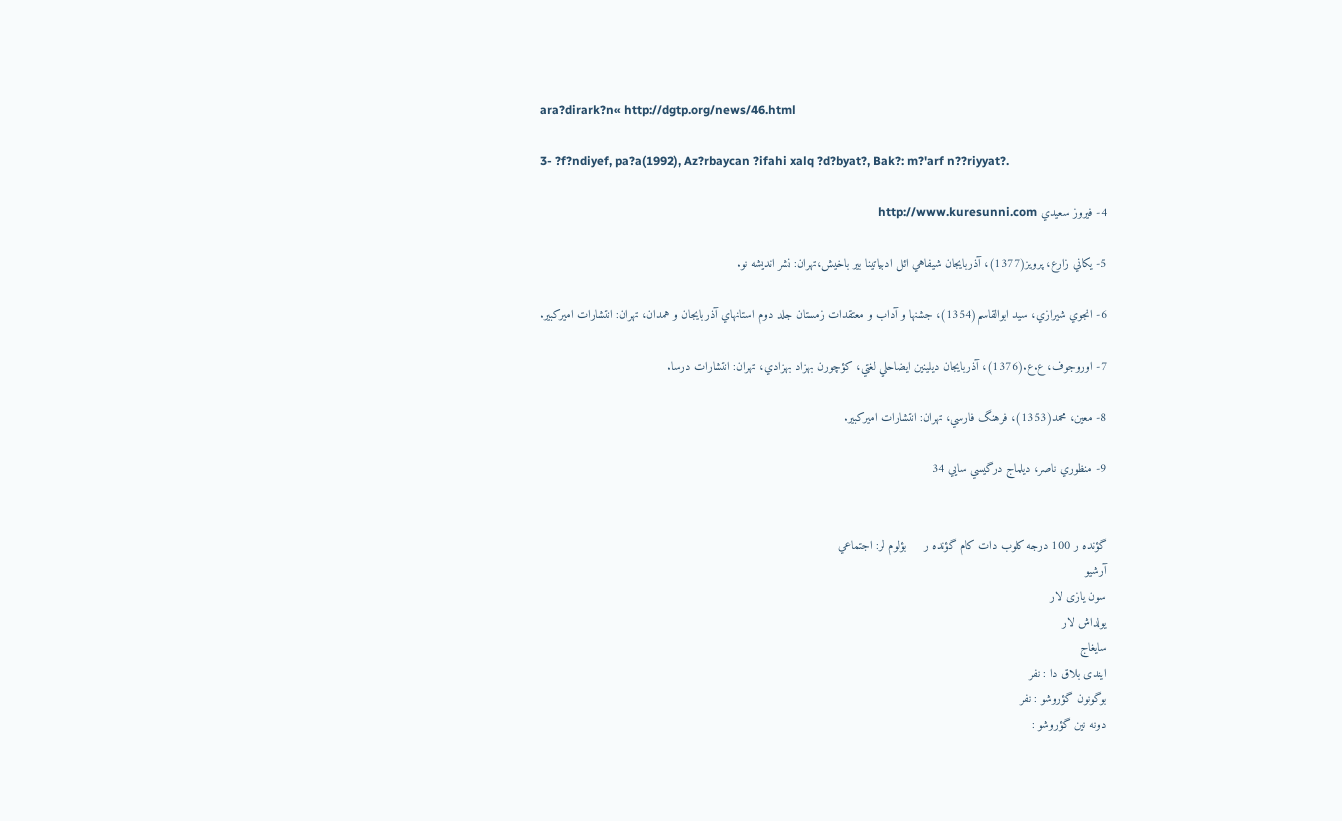ara?dirark?n« http://dgtp.org/news/46.html

3- ?f?ndiyef, pa?a(1992), Az?rbaycan ?ifahi xalq ?d?byat?, Bak?: m?'arf n??riyyat?.

4- فيروز سعيدي http://www.kuresunni.com

5- يكاني زارع، پرويز(1377)، آذربايجان شيفاهي ائل ادبياتينا بير باخيش،تهران: نشر انديشه نو.

6- انجوي شيرازي، سيد ابوالقاسم(1354)، جشنها و آداب و معتقدات زمستان جلد دوم استانهاي آذربايجان و همدان، تهران: انتشارات اميركبير.

7- اوروجوف، ع.ع.(1376)، آذربايجان ديلينين ايضاحلي لغتي، كؤچورن بهزاد بهزادي، تهران: انتشارات درسا.

8- معين، محمد(1353)، فرهنگ فارسي، تهران: انتشارات اميركبير.

9- منظوري ناصر، ديلماج درگيسي سايي 34


گؤنده ر 100 درجه کلوب دات کام گؤنده ر     بؤلوم لر: اجتماعي
آرشیو
سون یازی لار
یولداش لار
سایغاج
ایندی بلاق دا : نفر
بوگونون گؤروشو : نفر
دونه نین گؤروشو :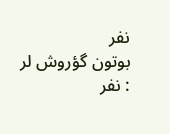نفر
بوتون گؤروش لر : نفر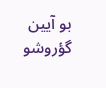بو آیین گؤروشو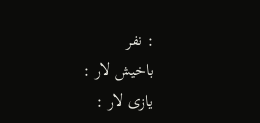: نفر
باخیش لار :
یازی لار :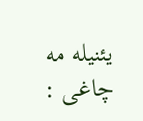یئنیله مه چاغی :